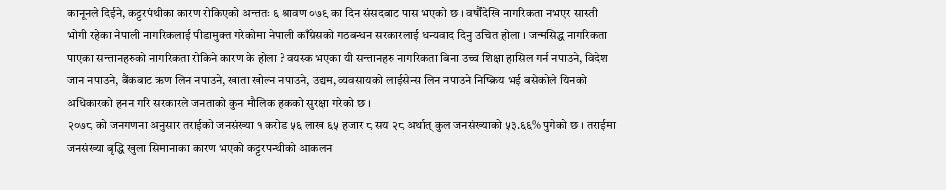कानूनले दिईने, कट्टरपंथीका कारण रोकिएको अन्ततः ६ श्रावण ०७९ का दिन संसदबाट पास भएको छ । वर्षौंदेखि नागरिकता नभएर सास्ती भोगी रहेका नेपाली नागरिकलाई पीडामुक्त गरेकोमा नेपाली काँग्रेसको गठबन्धन सरकारलाई धन्यवाद दिनु उचित होला । जन्मसिद्ध नागरिकता पाएका सन्तानहरुको नागरिकता रोकिने कारण के होला ? वयस्क भएका यी सन्तानहरु नागरिकता बिना उच्च शिक्षा हासिल गर्न नपाउने, विदेश जान नपाउने, बैंकबाट ऋण लिन नपाउने, खाता खोल्न नपाउने, उद्यम, व्यवसायको लाईसेन्स लिन नपाउने निष्क्रिय भई बसेकोले यिनको अधिकारको हनन गरि सरकारले जनताको कुन मौलिक हकको सुरक्षा गरेको छ ।
२०७८ को जनगणना अनुसार तराईको जनसंख्या १ करोड ५६ लाख ६५ हजार ८ सय २८ अर्थात् कुल जनसंख्याको ५३.६६% पुगेको छ । तराईमा जनसंख्या बृद्धि खुला सिमानाका कारण भएको कट्टरपन्थीको आकलन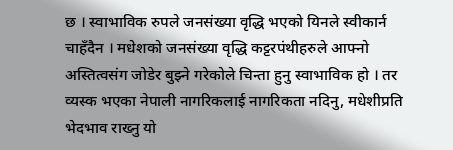छ । स्वाभाविक रुपले जनसंख्या वृद्धि भएको यिनले स्वीकार्न चाहँदैन । मधेशको जनसंख्या वृद्धि कट्टरपंथीहरुले आफ्नो अस्तित्वसंग जोडेर बुझ्ने गरेकोले चिन्ता हुनु स्वाभाविक हो । तर व्यस्क भएका नेपाली नागरिकलाई नागरिकता नदिनु, मधेशीप्रति भेदभाव राख्नु यो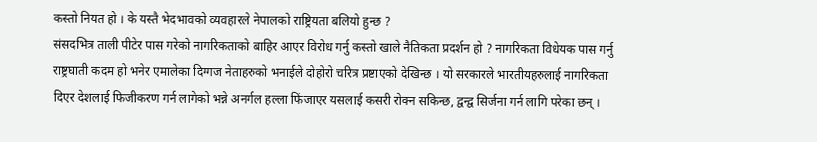कस्तो नियत हो । के यस्तै भेदभावको व्यवहारले नेपालको राष्ट्रियता बलियो हुन्छ ?
संसदभित्र ताली पीटेर पास गरेको नागरिकताको बाहिर आएर विरोध गर्नु कस्तो खाले नैतिकता प्रदर्शन हो ? नागरिकता विधेयक पास गर्नु राष्ट्रघाती कदम हो भनेर एमालेका दिग्गज नेताहरुको भनाईले दोहोरो चरित्र प्रष्टाएको देखिन्छ । यो सरकारले भारतीयहरुलाई नागरिकता दिएर देशलाई फिजीकरण गर्न लागेको भन्ने अनर्गल हल्ला फिंजाएर यसलाई कसरी रोक्न सकिन्छ, द्वन्द्व सिर्जना गर्न लागि परेका छन् ।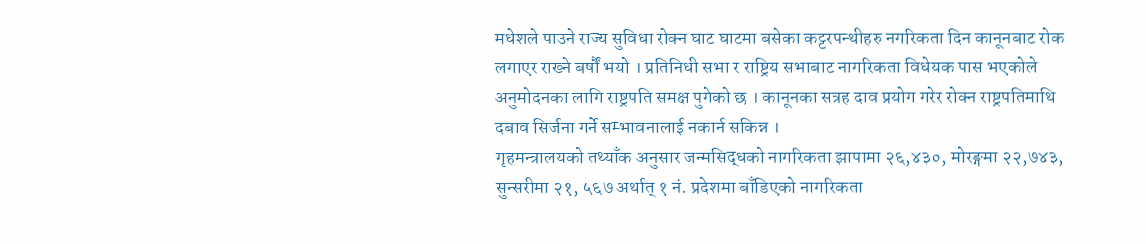मधेशले पाउने राज्य सुविधा रोक्न घाट घाटमा बसेका कट्टरपन्थीहरु नगरिकता दिन कानूनबाट रोक लगाएर राख्ने बर्षौं भयो । प्रतिनिधी सभा र राष्ट्रिय सभाबाट नागरिकता विधेयक पास भएकोले अनुमोदनका लागि राष्ट्रपति समक्ष पुगेको छ । कानूनका सत्रह दाव प्रयोग गरेर रोक्न राष्ट्रपतिमाथि दबाव सिर्जना गर्ने सम्भावनालाई नकार्न सकिन्न ।
गृहमन्त्रालयको तथ्याँक अनुसार जन्मसिद्धको नागरिकता झापामा २६,४३०, मोरङ्गमा २२,७४३, सुन्सरीमा २१, ५६७ अर्थात् १ नं. प्रदेशमा बाँडिएको नागरिकता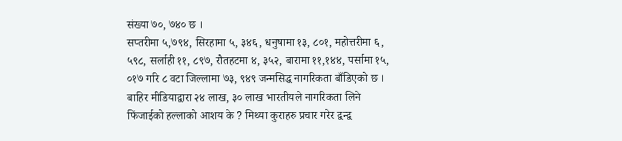संख्या ७०, ७४० छ ।
सप्तरीमा ५,७९४, सिरहामा ५, ३४६, धनुषामा १३, ८०१, महोत्तरीमा ६, ५९८, सर्लाही ११, ८९७, रौतहटमा ४, ३५२, बारामा ११,१४४, पर्सामा १५, ०१७ गरि ८ वटा जिल्लामा ७३, ९४९ जन्मसिद्ध नागरिकता बाँडिएको छ ।
बाहिर मीडियाद्वारा २४ लाख, ३० लाख भारतीयले नागरिकता लिने फिंजाईको हल्लाको आशय के ? मिथ्या कुराहरु प्रचार गरेर द्वन्द्व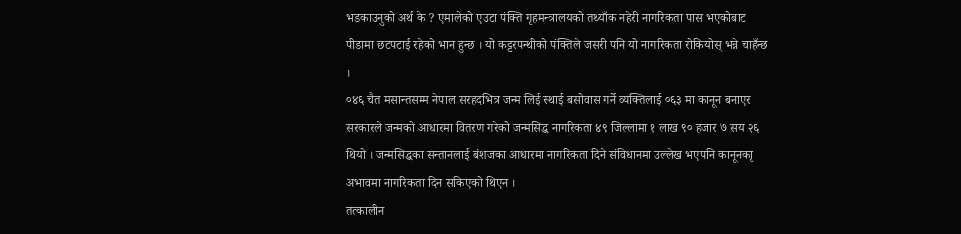भडकाउनुको अर्थ के ? एमालेको एउटा पंक्ति गृहमन्त्रालयको तथ्याँक नहेरी नागरिकता पास भएकोबाट पीडामा छटपटाई रहेको भान हुन्छ । यो कट्टरपन्थीको पंक्तिले जसरी पनि यो नागरिकता रोकियोस् भन्ने चाहँन्छ ।
०४६ चैत मसान्तसम्म नेपाल सरहदभित्र जन्म लिई स्थाई बसोवास गर्ने व्यक्तिलाई ०६३ मा कानून बनाएर सरकारले जन्मको आधारमा वितरण गरेको जन्मसिद्ध नागरिकता ४९ जिल्लामा १ लाख ९० हजार ७ सय २६ थियो । जन्मसिद्धका सन्तानलाई बंशजका आधारमा नागरिकता दिने संविधानमा उल्लेख भएपनि कानूनकाृ अभावमा नागरिकता दिन सकिएको थिएन ।
तत्कालीन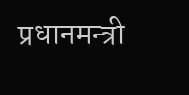प्रधानमन्त्री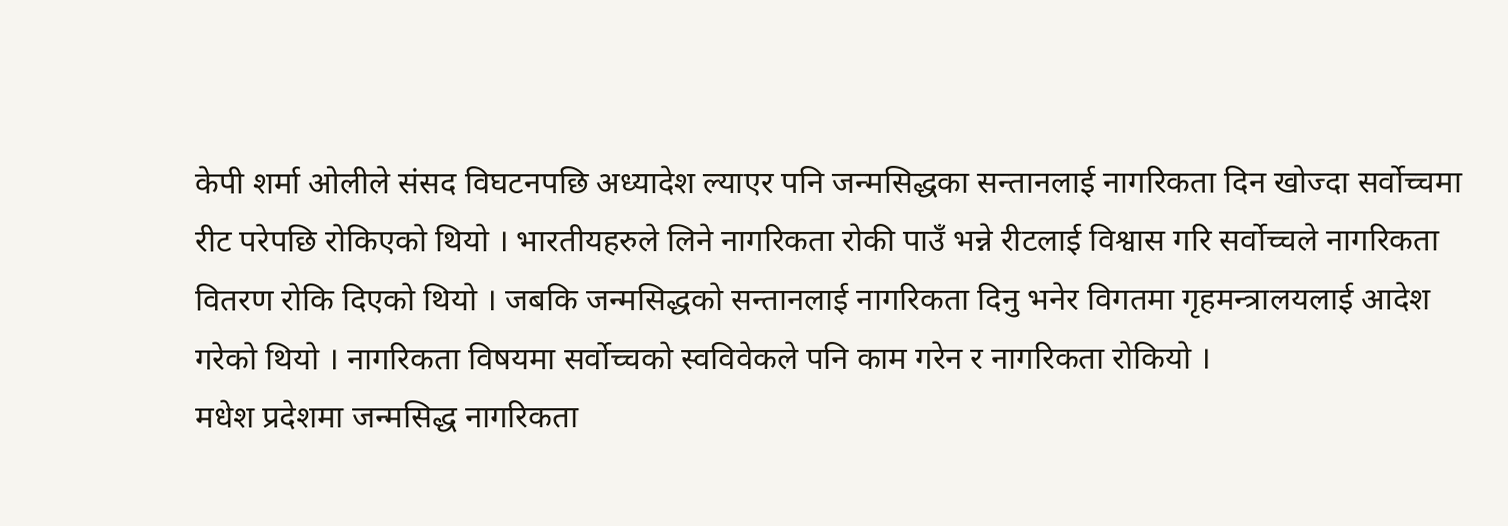केपी शर्मा ओलीले संसद विघटनपछि अध्यादेश ल्याएर पनि जन्मसिद्धका सन्तानलाई नागरिकता दिन खोज्दा सर्वोच्चमा रीट परेपछि रोकिएको थियो । भारतीयहरुले लिने नागरिकता रोकी पाउँ भन्ने रीटलाई विश्वास गरि सर्वोच्चले नागरिकता वितरण रोकि दिएको थियो । जबकि जन्मसिद्धको सन्तानलाई नागरिकता दिनु भनेर विगतमा गृहमन्त्रालयलाई आदेश गरेको थियो । नागरिकता विषयमा सर्वोच्चको स्वविवेकले पनि काम गरेन र नागरिकता रोकियो ।
मधेश प्रदेशमा जन्मसिद्ध नागरिकता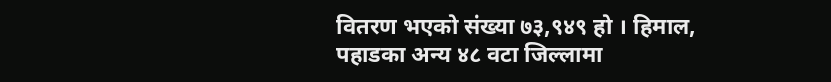वितरण भएको संख्या ७३,९४९ हो । हिमाल, पहाडका अन्य ४८ वटा जिल्लामा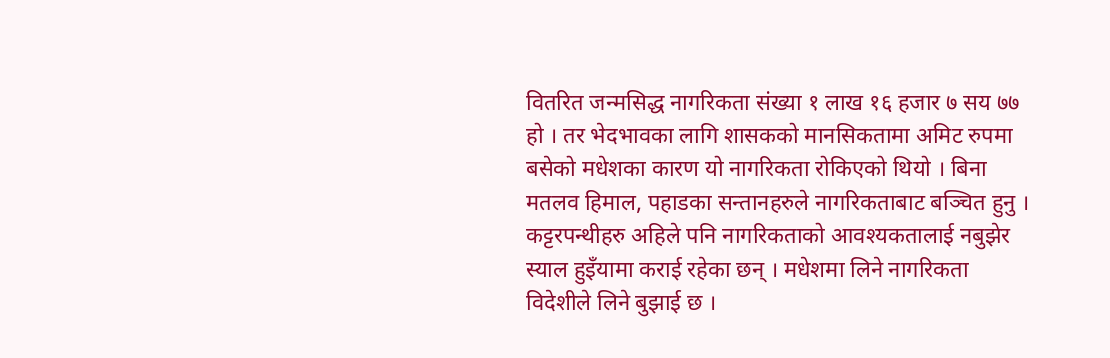वितरित जन्मसिद्ध नागरिकता संख्या १ लाख १६ हजार ७ सय ७७ हो । तर भेदभावका लागि शासकको मानसिकतामा अमिट रुपमा बसेको मधेशका कारण यो नागरिकता रोकिएको थियो । बिना मतलव हिमाल, पहाडका सन्तानहरुले नागरिकताबाट बञ्चित हुनु । कट्टरपन्थीहरु अहिले पनि नागरिकताको आवश्यकतालाई नबुझेर स्याल हुइँयामा कराई रहेका छन् । मधेशमा लिने नागरिकता विदेशीले लिने बुझाई छ ।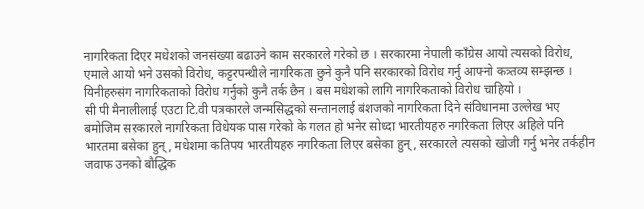नागरिकता दिएर मधेशको जनसंख्या बढाउने काम सरकारले गरेको छ । सरकारमा नेपाली काँग्रेस आयो त्यसको विरोध, एमाले आयो भने उसको विरोध, कट्टरपन्थीले नागरिकता छुने कुनै पनि सरकारको विरोध गर्नु आफ्नो कत्र्तव्य सम्झन्छ । यिनीहरुसंग नागरिकताको विरोध गर्नुको कुनै तर्क छैन । बस मधेशको लागि नागरिकताको विरोध चाहियो ।
सी पी मैनालीलाई एउटा टि.वी पत्रकारले जन्मसिद्धको सन्तानलाई बंशजको नागरिकता दिने संविधानमा उल्लेख भए बमोजिम सरकारले नागरिकता विधेयक पास गरेको के गलत हो भनेर सोध्दा भारतीयहरु नगरिकता लिएर अहिले पनि भारतमा बसेका हुन्, मधेशमा कतिपय भारतीयहरु नगरिकता लिएर बसेका हुन्, सरकारले त्यसको खोजी गर्नु भनेर तर्कहीन जवाफ उनको बौद्धिक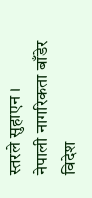स्तरले सुहाएन ।
नेपाली नागरिकता बाँडेर विदेश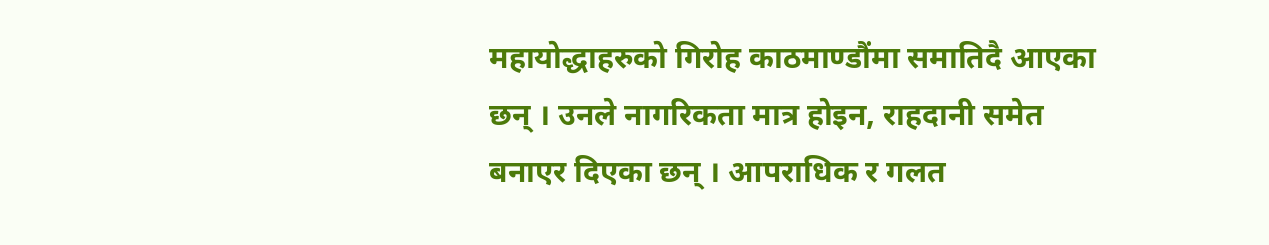महायोद्धाहरुको गिरोह काठमाण्डौंमा समातिदै आएका छन् । उनले नागरिकता मात्र होइन, राहदानी समेत बनाएर दिएका छन् । आपराधिक र गलत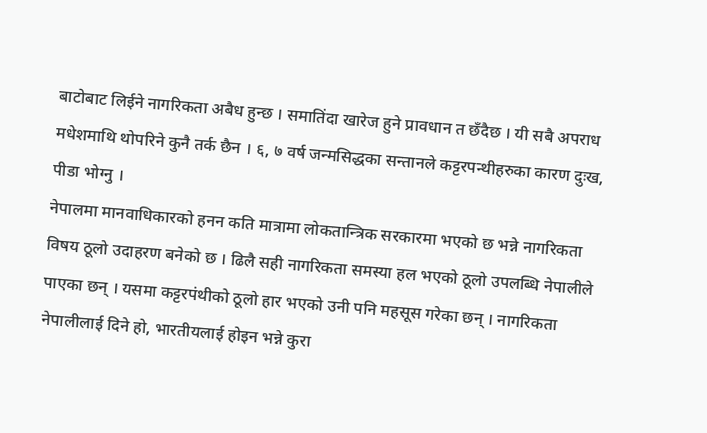बाटोबाट लिईने नागरिकता अबैध हुन्छ । समातिंदा खारेज हुने प्रावधान त छँदैछ । यी सबै अपराध मधेशमाथि थोपरिने कुनै तर्क छैन । ६, ७ वर्ष जन्मसिद्धका सन्तानले कट्टरपन्थीहरुका कारण दुःख, पीडा भोग्नु ।
नेपालमा मानवाधिकारको हनन कति मात्रामा लोकतान्त्रिक सरकारमा भएको छ भन्ने नागरिकता विषय ठूलो उदाहरण बनेको छ । ढिलै सही नागरिकता समस्या हल भएको ठूलो उपलब्धि नेपालीले पाएका छन् । यसमा कट्टरपंथीको ठूलो हार भएको उनी पनि महसूस गरेका छन् । नागरिकता नेपालीलाई दिने हो, भारतीयलाई होइन भन्ने कुरा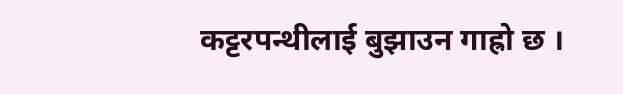कट्टरपन्थीलाई बुझाउन गाह्रो छ ।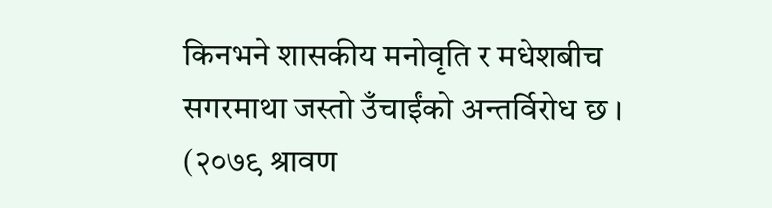किनभने शासकीय मनोवृति र मधेशबीच सगरमाथा जस्तो उँचाईंको अन्तर्विरोध छ ।
(२०७९ श्रावण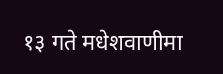१३ गते मधेशवाणीमा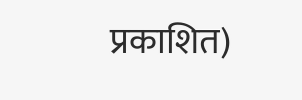प्रकाशित)